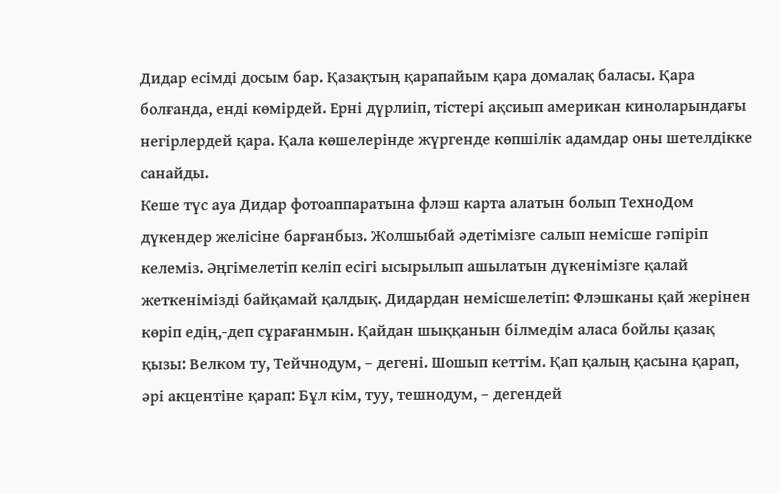Дидар есімді досым бар. Қазақтың қарапайым қара домалақ баласы. Қара болғанда, енді көмірдей. Ерні дүрлиіп, тістері ақсиып американ киноларындағы негірлердей қара. Қала көшелерінде жүргенде көпшілік адамдар оны шетелдікке санайды.
Кеше түс ауа Дидар фотоаппаратына флэш карта алатын болып ТехноДом дүкендер желісіне барғанбыз. Жолшыбай әдетімізге салып немісше гәпіріп келеміз. Әңгімелетіп келіп есігі ысырылып ашылатын дүкенімізге қалай жеткенімізді байқамай қалдық. Дидардан немісшелетіп: Флэшканы қай жерінен көріп едің,-деп сұрағанмын. Қайдан шыққанын білмедім аласа бойлы қазақ қызы: Велком ту, Тейчнодум, – дегені. Шошып кеттім. Қап қалың қасына қарап, әрі акцентіне қарап: Бұл кім, туу, тешнодум, – дегендей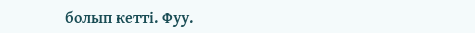болып кетті. Фуу.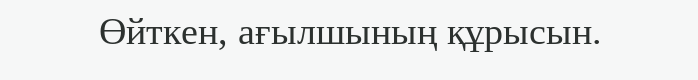Өйткен, ағылшының құрысын.